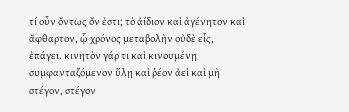τί οὖν ὄντως ὄν ἐστι; τὸ ἀίδιον καὶ ἀγένητον καὶ ἄφθαρτον, ᾧ χρόνος μεταβολὴν οὐδὲ εἷς, ἐπάγει. κινητὸν γάρ τι καὶ κινουμένῃ συμφανταζόμενον ὕλῃ καὶ ῥέον ἀεὶ καὶ μὴ στέγον, στέγον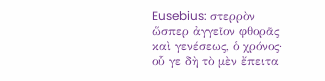Eusebius: στερρὸν ὥσπερ ἀγγεῖον φθορᾶς καὶ γενέσεως, ὁ χρόνος· οὗ γε δὴ τὸ μὲν ἔπειτα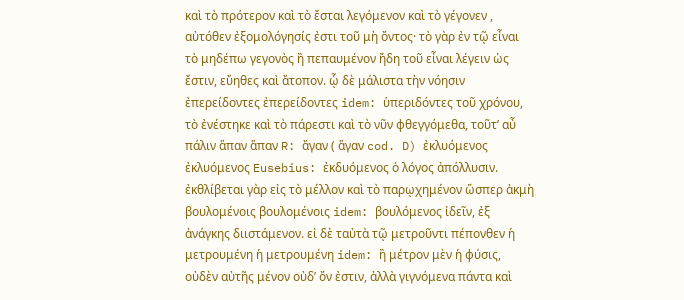καὶ τὸ πρότερον καὶ τὸ ἔσται λεγόμενον καὶ τὸ γέγονεν , αὐτόθεν ἐξομολόγησίς ἐστι τοῦ μὴ ὄντος· τὸ γὰρ ἐν τῷ εἶναι τὸ μηδέπω γεγονὸς ἢ πεπαυμένον ἤδη τοῦ εἶναι λέγειν ὡς ἔστιν, εὔηθες καὶ ἄτοπον. ᾧ δὲ μάλιστα τὴν νόησιν ἐπερείδοντες ἐπερείδοντες idem: ὑπεριδόντες τοῦ χρόνου, τὸ ἐνέστηκε καὶ τὸ πάρεστι καὶ τὸ νῦν φθεγγόμεθα, τοῦτʼ αὖ πάλιν ἅπαν ἅπαν R: ἄγαν ( ἅγαν cod. D) ἐκλυόμενος ἐκλυόμενος Eusebius: ἐκδυόμενος ὁ λόγος ἀπόλλυσιν. ἐκθλίβεται γὰρ εἰς τὸ μέλλον καὶ τὸ παρῳχημένον ὥσπερ ἀκμὴ βουλομένοις βουλομένοις idem: βουλόμενος ἰδεῖν, ἐξ ἀνάγκης διιστάμενον. εἰ δὲ ταὐτὰ τῷ μετροῦντι πέπονθεν ἡ μετρουμένη ἡ μετρουμένη idem: ἢ μέτρον μὲν ἡ φύσις, οὐδὲν αὐτῆς μένον οὐδʼ ὄν ἐστιν, ἀλλὰ γιγνόμενα πάντα καὶ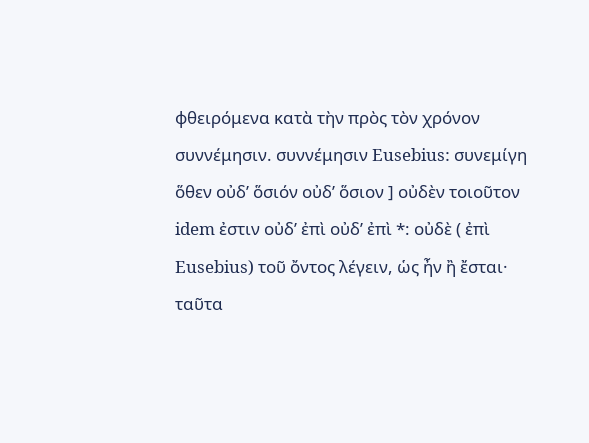φθειρόμενα κατὰ τὴν πρὸς τὸν χρόνον συννέμησιν. συννέμησιν Eusebius: συνεμίγη ὅθεν οὐδʼ ὅσιόν οὐδ’ ὅσιον ] οὐδὲν τοιοῦτον idem ἐστιν οὐδʼ ἐπὶ οὐδ’ ἐπὶ *: οὐδὲ ( ἐπὶ Eusebius) τοῦ ὄντος λέγειν, ὡς ἦν ἢ ἔσται· ταῦτα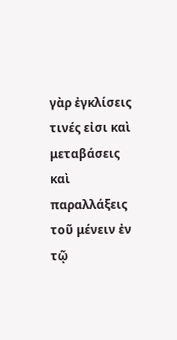γὰρ ἐγκλίσεις τινές εἰσι καὶ μεταβάσεις καὶ παραλλάξεις τοῦ μένειν ἐν τῷ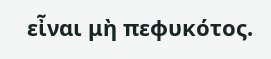εἶναι μὴ πεφυκότος.